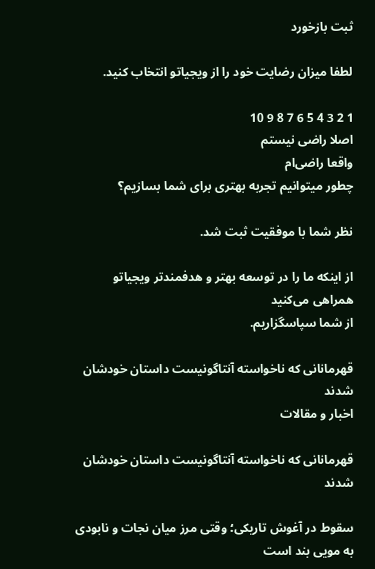ثبت بازخورد

لطفا میزان رضایت خود را از ویجیاتو انتخاب کنید.

1 2 3 4 5 6 7 8 9 10
اصلا راضی نیستم
واقعا راضی‌ام
چطور میتوانیم تجربه بهتری برای شما بسازیم؟

نظر شما با موفقیت ثبت شد.

از اینکه ما را در توسعه بهتر و هدفمند‌تر ویجیاتو همراهی می‌کنید
از شما سپاسگزاریم.

قهرمانانی که ناخواسته آنتاگونیست داستان خودشان شدند
اخبار و مقالات

قهرمانانی که ناخواسته آنتاگونیست داستان خودشان شدند

سقوط در آغوش تاریکی؛ وقتی مرز میان نجات و نابودی به مویی بند است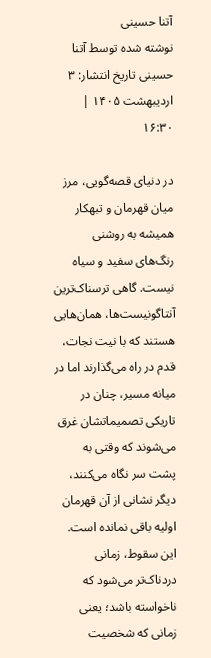آتنا حسینی
نوشته شده توسط آتنا حسینی تاریخ انتشار: ۳ اردیبهشت ۱۴۰۵ | ۱۶:۳۰

در دنیای قصه‌گویی، مرز میان قهرمان و تبهکار همیشه به روشنی رنگ‌های سفید و سیاه نیست. گاهی ترسناک‌ترین آنتاگونیست‌ها، همان‌هایی هستند که با نیت نجات، قدم در راه می‌گذارند اما در میانه‌ مسیر، چنان در تاریکی تصمیماتشان غرق می‌شوند که وقتی به پشت سر نگاه می‌کنند، دیگر نشانی از آن قهرمان اولیه باقی نمانده است. این سقوط، زمانی دردناک‌تر می‌شود که ناخواسته باشد؛ یعنی زمانی که شخصیت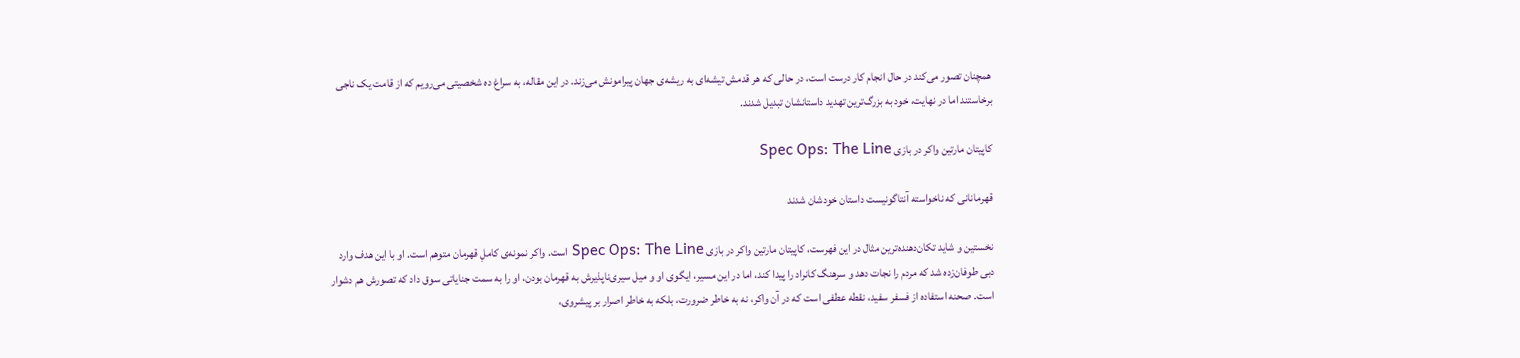همچنان تصور می‌کند در حال انجام کار درست است، در حالی که هر قدمش تیشه‌ای به ریشه‌ی جهان پیرامونش می‌زند. در این مقاله‌، به سراغ ده شخصیتی می‌رویم که از قامت یک ناجی برخاستند اما در نهایت، خود به بزرگ‌ترین تهدید داستانشان تبدیل شدند.

کاپیتان مارتین واکر در بازی Spec Ops: The Line

قهرمانانی که ناخواسته آنتاگونیست داستان خودشان شدند

نخستین و شاید تکان‌دهنده‌ترین مثال در این فهرست، کاپیتان مارتین واکر در بازی Spec Ops: The Line است. واکر نمونه‌ی کاملِ قهرمان متوهم است. او با این هدف وارد دبی طوفان‌زده شد که مردم را نجات دهد و سرهنگ کانراد را پیدا کند، اما در این مسیر، ایگوی او و میل سیری‌ناپذیرش به قهرمان بودن، او را به سمت جنایاتی سوق داد که تصورش هم دشوار است. صحنه‌ استفاده از فسفر سفید، نقطه‌ عطفی است که در آن واکر، نه به خاطر ضرورت، بلکه به خاطر اصرار بر پیشروی،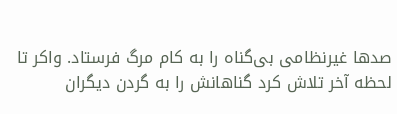صدها غیرنظامی بی‌گناه را به کام مرگ فرستاد. واکر تا لحظه‌ آخر تلاش کرد گناهانش را به گردن دیگران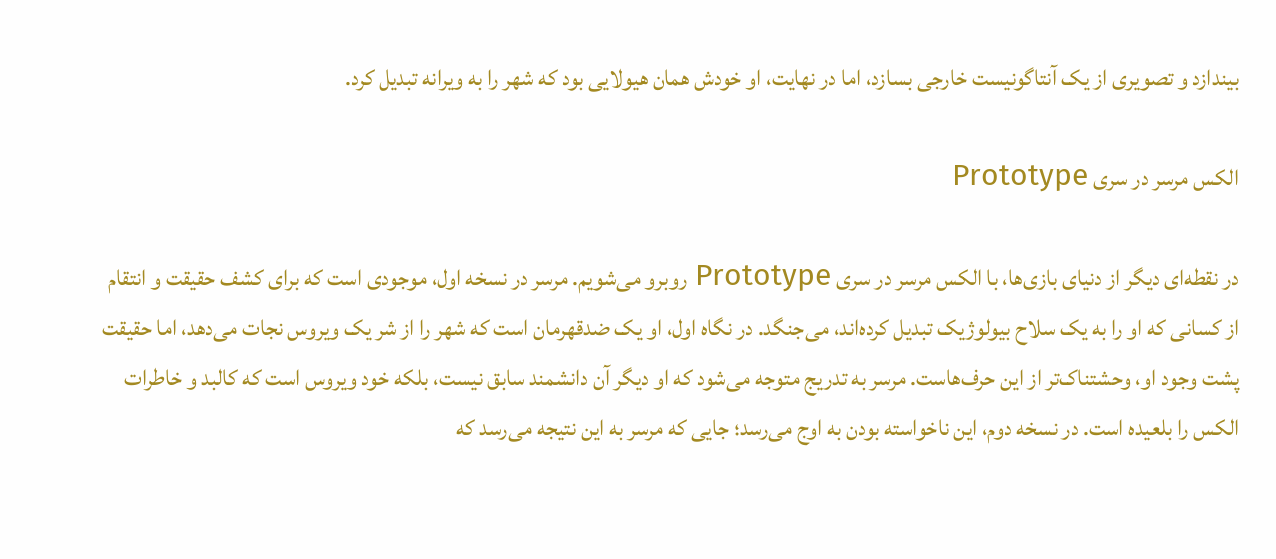بیندازد و تصویری از یک آنتاگونیست خارجی بسازد، اما در نهایت، او خودش همان هیولایی بود که شهر را به ویرانه تبدیل کرد.

الکس مرسر در سری Prototype

در نقطه‌ای دیگر از دنیای بازی‌ها، با الکس مرسر در سری Prototype روبرو می‌شویم. مرسر در نسخه‌ اول، موجودی است که برای کشف حقیقت و انتقام از کسانی که او را به یک سلاح بیولوژیک تبدیل کرده‌اند، می‌جنگد. در نگاه اول، او یک ضدقهرمان است که شهر را از شر یک ویروس نجات می‌دهد، اما حقیقت پشت وجود او، وحشتناک‌تر از این حرف‌هاست. مرسر به تدریج متوجه می‌شود که او دیگر آن دانشمند سابق نیست، بلکه خود ویروس است که کالبد و خاطرات الکس را بلعیده است. در نسخه‌ دوم، این ناخواسته بودن به اوج می‌رسد؛ جایی که مرسر به این نتیجه می‌رسد که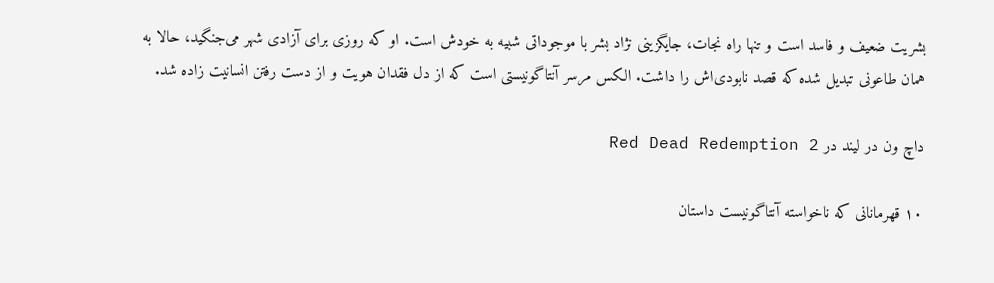بشریت ضعیف و فاسد است و تنها راه نجات، جایگزینی نژاد بشر با موجوداتی شبیه به خودش است. او که روزی برای آزادی شهر می‌جنگید، حالا به همان طاعونی تبدیل شده که قصد نابودی‌اش را داشت. الکس مرسر آنتاگونیستی است که از دل فقدان هویت و از دست رفتن انسانیت زاده شد.

داچ ون در لیند در Red Dead Redemption 2

۱۰ قهرمانانی که ناخواسته آنتاگونیست داستان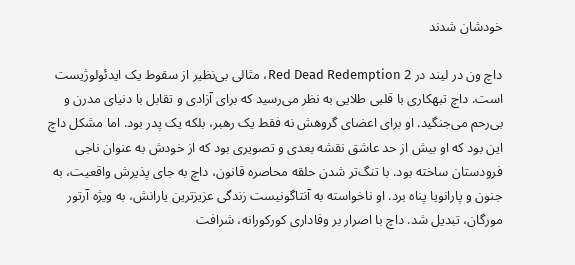خودشان شدند

داچ ون در لیند در Red Dead Redemption 2، مثالی بی‌نظیر از سقوط یک ایدئولوژیست است. داچ تبهکاری با قلبی طلایی به نظر می‌رسید که برای آزادی و تقابل با دنیای مدرن و بی‌رحم می‌جنگید. او برای اعضای گروهش نه فقط یک رهبر، بلکه یک پدر بود. اما مشکل داچ این بود که او بیش از حد عاشق نقشه‌ بعدی و تصویری بود که از خودش به عنوان ناجی فرودستان ساخته بود. با تنگ‌تر شدن حلقه‌ محاصره‌ قانون، داچ به جای پذیرش واقعیت، به جنون و پارانویا پناه برد. او ناخواسته به آنتاگونیست زندگی عزیزترین یارانش، به ویژه آرتور مورگان، تبدیل شد. داچ با اصرار بر وفاداری کورکورانه، شرافت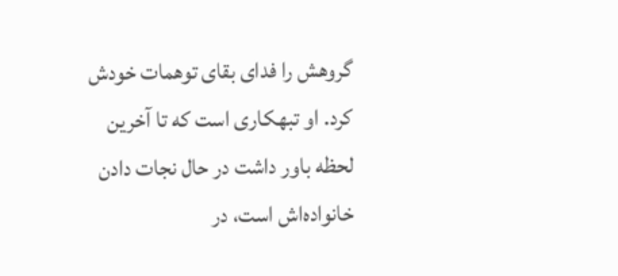گروهش را فدای بقای توهمات خودش کرد. او تبهکاری است که تا آخرین لحظه باور داشت در حال نجات دادن خانواده‌اش است، در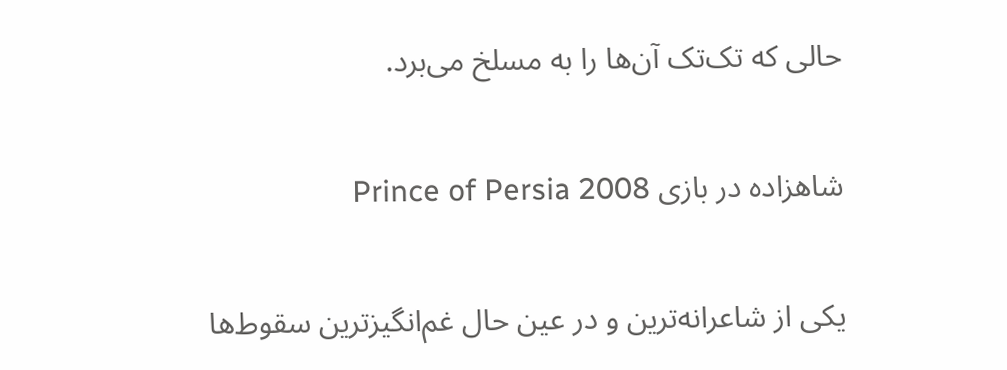حالی که تک‌تک آن‌ها را به مسلخ می‌برد.

شاهزاده در بازی Prince of Persia 2008

یکی از شاعرانه‌ترین و در عین حال غم‌انگیزترین سقوط‌ها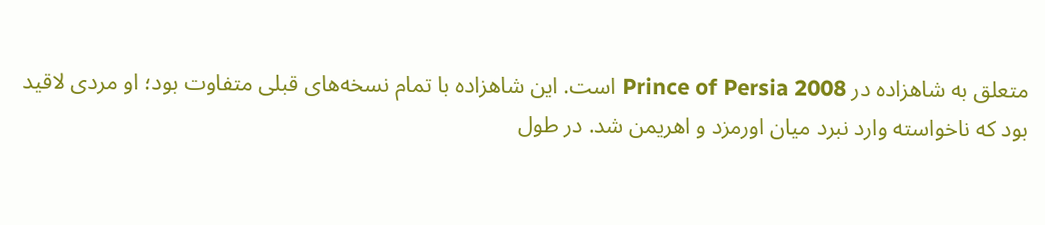متعلق به شاهزاده در Prince of Persia 2008 است. این شاهزاده با تمام نسخه‌های قبلی متفاوت بود؛ او مردی لاقید بود که ناخواسته وارد نبرد میان اورمزد و اهریمن شد. در طول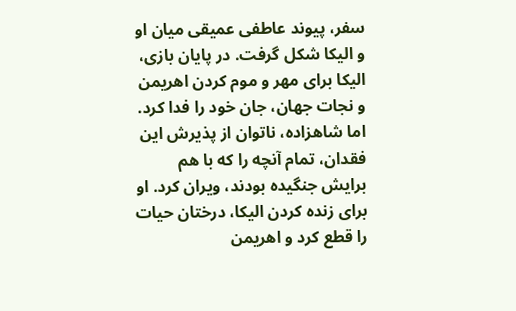سفر، پیوند عاطفی عمیقی میان او و الیکا شکل گرفت. در پایان بازی، الیکا برای مهر و موم کردن اهریمن و نجات جهان، جان خود را فدا کرد. اما شاهزاده، ناتوان از پذیرش این فقدان، تمام آنچه را که با هم برایش جنگیده بودند، ویران کرد. او برای زنده کردن الیکا، درختان حیات را قطع کرد و اهریمن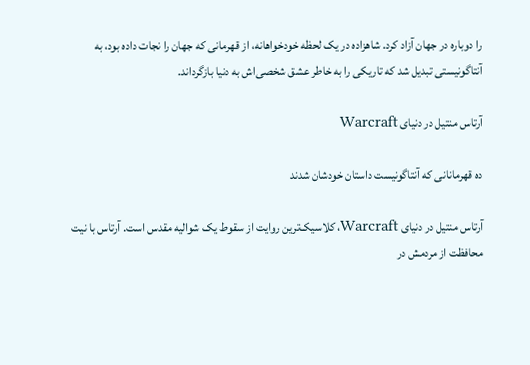را دوباره در جهان آزاد کرد. شاهزاده در یک لحظه‌ خودخواهانه، از قهرمانی که جهان را نجات داده بود، به آنتاگونیستی تبدیل شد که تاریکی را به خاطر عشق شخصی‌اش به دنیا بازگرداند.

آرتاس منتیل در دنیای Warcraft

ده قهرمانانی که آنتاگونیست داستان خودشان شدند

آرتاس منتیل در دنیای Warcraft، کلاسیک‌ترین روایت از سقوط یک شوالیه‌ مقدس است. آرتاس با نیت محافظت از مردمش در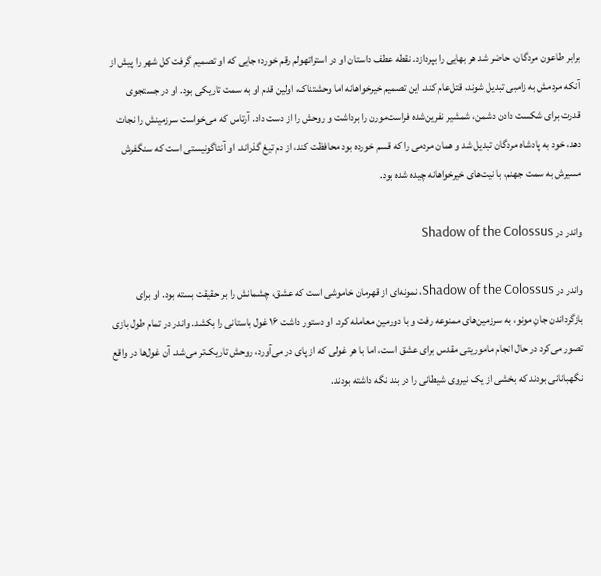برابر طاعون مردگان، حاضر شد هر بهایی را بپردازد. نقطه‌ عطف داستان او در استراتهولم رقم خورد؛ جایی که او تصمیم گرفت کل شهر را پیش از آنکه مردمش به زامبی تبدیل شوند، قتل‌عام کند. این تصمیم خیرخواهانه اما وحشتناک، اولین قدم او به سمت تاریکی بود. او در جستجوی قدرت برای شکست دادن دشمن، شمشیر نفرین‌شده‌ فراست‌مورن را برداشت و روحش را از دست داد. آرتاس که می‌خواست سرزمینش را نجات دهد، خود به پادشاه مردگان تبدیل شد و همان مردمی را که قسم خورده بود محافظت کند، از دم تیغ گذراند. او آنتاگونیستی است که سنگفرش مسیرش به سمت جهنم، با نیت‌های خیرخواهانه چیده شده بود.

واندر در Shadow of the Colossus

واندر در Shadow of the Colossus، نمونه‌ای از قهرمان خاموشی است که عشق، چشمانش را بر حقیقت بسته بود. او برای بازگرداندن جانِ مونو، به سرزمین‌های ممنوعه رفت و با دورمین معامله کرد. او دستور داشت ۱۶ غول باستانی را بکشد. واندر در تمام طول بازی تصور می‌کرد در حال انجام ماموریتی مقدس برای عشق است، اما با هر غولی که از پای در می‌آورد، روحش تاریک‌تر می‌شد. آن غول‌ها در واقع نگهبانانی بودند که بخشی از یک نیروی شیطانی را در بند نگه داشته بودند.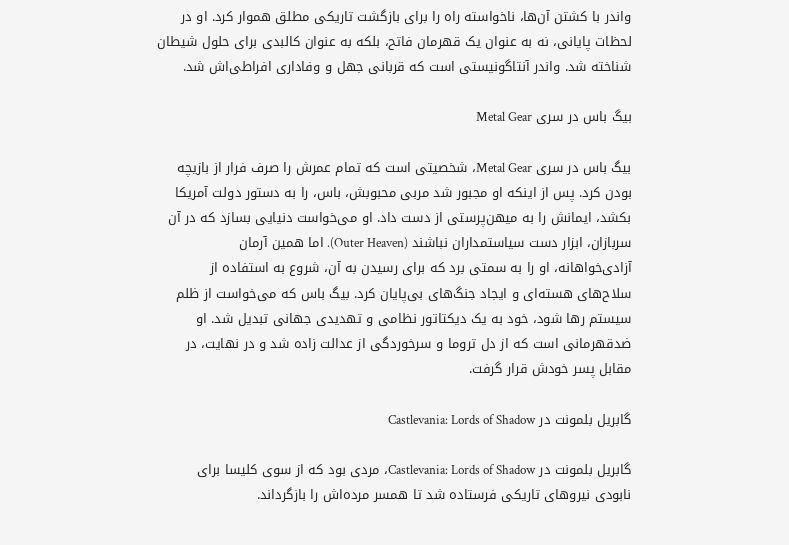واندر با کشتن آن‌ها، ناخواسته راه را برای بازگشت تاریکی مطلق هموار کرد. او در لحظات پایانی، نه به عنوان یک قهرمان فاتح، بلکه به عنوان کالبدی برای حلول شیطان شناخته شد. واندر آنتاگونیستی است که قربانی جهل و وفاداری افراطی‌اش شد.

بیگ باس در سری Metal Gear

بیگ باس در سری Metal Gear، شخصیتی است که تمام عمرش را صرف فرار از بازیچه‌ بودن کرد. پس از اینکه او مجبور شد مربی محبوبش، باس، را به دستور دولت آمریکا بکشد، ایمانش را به میهن‌پرستی از دست داد. او می‌خواست دنیایی بسازد که در آن سربازان، ابزار دست سیاستمداران نباشند (Outer Heaven). اما همین آرمان آزادی‌خواهانه، او را به سمتی برد که برای رسیدن به آن، شروع به استفاده از سلاح‌های هسته‌ای و ایجاد جنگ‌های بی‌پایان کرد. بیگ باس که می‌خواست از ظلم سیستم رها شود، خود به یک دیکتاتور نظامی و تهدیدی جهانی تبدیل شد. او ضدقهرمانی است که از دل تروما و سرخوردگی از عدالت زاده شد و در نهایت، در مقابل پسر خودش قرار گرفت.

گابریل بلمونت در Castlevania: Lords of Shadow

گابریل بلمونت در Castlevania: Lords of Shadow، مردی بود که از سوی کلیسا برای نابودی نیروهای تاریکی فرستاده شد تا همسر مرده‌اش را بازگرداند.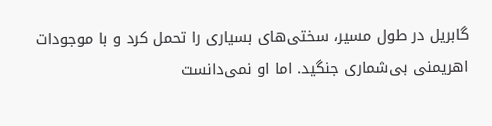گابریل در طول مسیر، سختی‌های بسیاری را تحمل کرد و با موجودات اهریمنی بی‌شماری جنگید. اما او نمی‌دانست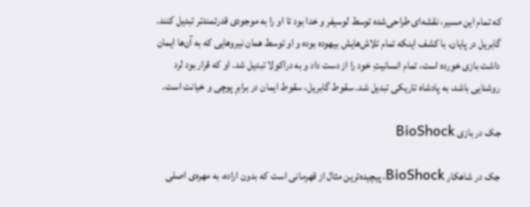که تمام این مسیر، نقشه‌ای طراحی‌شده توسط لوسیفر و خدا بود تا او را به موجودی قدرتمندتر تبدیل کنند. گابریل در پایان، با کشف اینکه تمام تلاش‌هایش بیهوده بوده و او توسط همان نیروهایی که به آن‌ها ایمان داشت بازی خورده است، تمام انسانیتِ خود را از دست داد و به دراکولا تبدیل شد. او که قرار بود لرد روشنایی باشد، به پادشاه تاریکی تبدیل شد. سقوط گابریل، سقوط ایمان در برابرِ پوچی و خیانت است.

جک در بازی BioShock

جک در شاهکار BioShock، پیچیده‌ترین مثال از قهرمانی است که بدون اراده، به مهره‌ی اصلی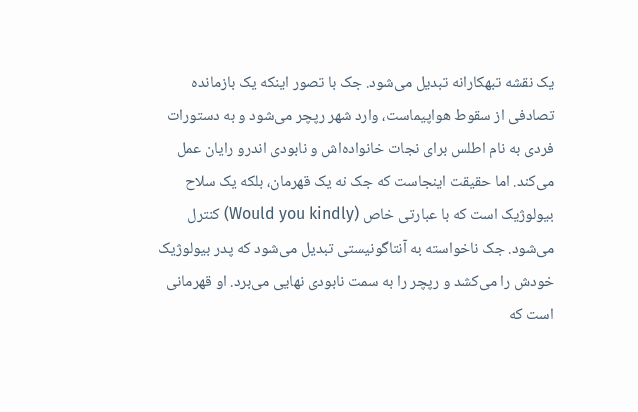یک نقشه‌ تبهکارانه تبدیل می‌شود. جک با تصور اینکه یک بازمانده‌ تصادفی از سقوط هواپیماست، وارد شهر رپچر می‌شود و به دستورات فردی به نام اطلس برای نجات خانواده‌اش و نابودی اندرو رایان عمل می‌کند. اما حقیقت اینجاست که جک نه یک قهرمان، بلکه یک سلاح بیولوژیک است که با عبارتی خاص (Would you kindly) کنترل می‌شود. جک ناخواسته به آنتاگونیستی تبدیل می‌شود که پدر بیولوژیک خودش را می‌کشد و رپچر را به سمت نابودی نهایی می‌برد. او قهرمانی است که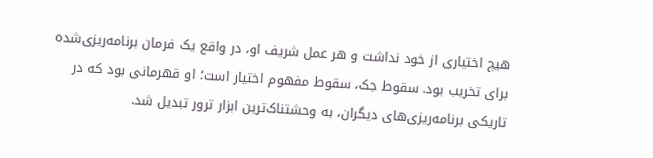هیچ اختیاری از خود نداشت و هر عمل شریف او، در واقع یک فرمان برنامه‌ریزی‌شده برای تخریب بود. سقوط جک، سقوط مفهوم اختیار است؛ او قهرمانی بود که در تاریکی برنامه‌ریزی‌های دیگران، به وحشتناک‌ترین ابزار ترور تبدیل شد.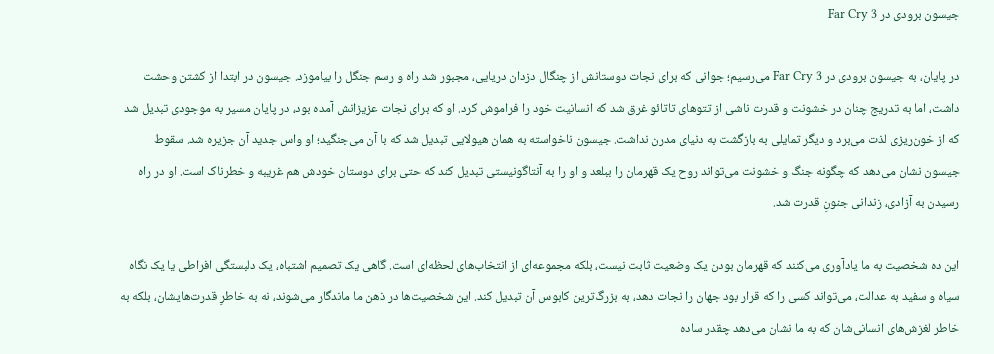جیسون برودی در Far Cry 3

در پایان، به جیسون برودی در Far Cry 3 می‌رسیم؛ جوانی که برای نجات دوستانش از چنگال دزدان دریایی، مجبور شد راه و رسم جنگل را بیاموزد. جیسون در ابتدا از کشتن وحشت داشت، اما به تدریج چنان در خشونت و قدرت ناشی از تتوهای تاتائو غرق شد که انسانیت خود را فراموش کرد. او که برای نجات عزیزانش آمده بود، در پایان مسیر به موجودی تبدیل شد که از خون‌ریزی لذت می‌برد و دیگر تمایلی به بازگشت به دنیای مدرن نداشت. جیسون ناخواسته به همان هیولایی تبدیل شد که با آن می‌جنگید؛ او واس جدید آن جزیره شد. سقوط جیسون نشان می‌دهد که چگونه جنگ و خشونت می‌تواند روح یک قهرمان را ببلعد و او را به آنتاگونیستی تبدیل کند که حتی برای دوستان خودش هم غریبه و خطرناک است. او در راه رسیدن به آزادی، زندانی جنونِ قدرت شد.

این ده شخصیت به ما یادآوری می‌کنند که قهرمان بودن یک وضعیت ثابت نیست، بلکه مجموعه‌ای از انتخاب‌های لحظه‌ای است. گاهی یک تصمیم اشتباه، یک دلبستگی افراطی یا یک نگاه سیاه و سفید به عدالت، می‌تواند کسی را که قرار بود جهان را نجات دهد، به بزرگ‌ترین کابوس آن تبدیل کند. این شخصیت‌ها در ذهن ما ماندگار می‌شوند، نه به خاطرِ قدرت‌هایشان، بلکه به خاطر لغزش‌های انسانی‌شان که به ما نشان می‌دهد چقدر ساده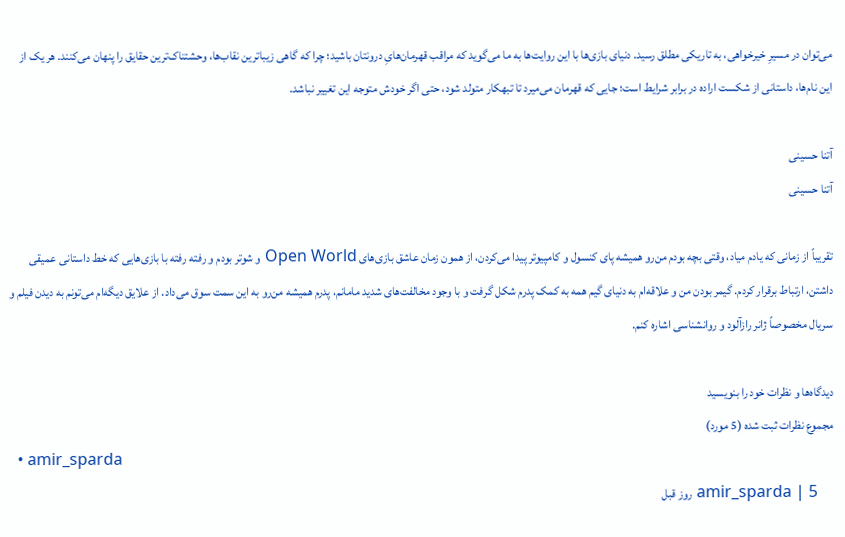می‌توان در مسیرِ خیرخواهی، به تاریکی مطلق رسید. دنیای بازی‌ها با این روایت‌ها به ما می‌گوید که مراقب قهرمان‌هایِ درونتان باشید؛ چرا که گاهی زیباترین نقاب‌ها، وحشتناک‌ترین حقایق را پنهان می‌کنند. هر یک از این نام‌ها، داستانی از شکست اراده در برابر شرایط است؛ جایی که قهرمان می‌میرد تا تبهکار متولد شود، حتی اگر خودش متوجه این تغییر نباشد.

آتنا حسینی
آتنا حسینی

تقریباً از زمانی که یادم میاد، وقتی بچه بودم من‌رو همیشه پای کنسول و کامپیوتر پیدا می‌کردن، از همون زمان عاشق بازی‌های Open World و شوتر بودم و رفته رفته با بازی‌هایی که خط داستانی عمیقی داشتن، ارتباط برقرار کردم. گیمر بودن من و علاقه‌ام به دنیای گیم همه به کمک پدرم شکل گرفت و با وجود مخالفت‌های شدید مامانم، پدرم همیشه من‌رو به این سمت سوق می‌داد. از علایق دیگه‌ام می‌تونم به دیدن فیلم و سریال مخصوصاً ژانر رازآلود و روانشناسی اشاره کنم.

دیدگاه‌ها و نظرات خود را بنویسید
مجموع نظرات ثبت شده (5 مورد)
  • amir_sparda
    amir_sparda | 5 روز قبل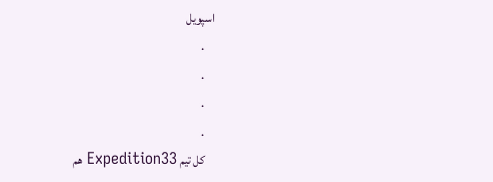اسپویل
    .
    .
    .
    .
    کل تیم Expedition33 هم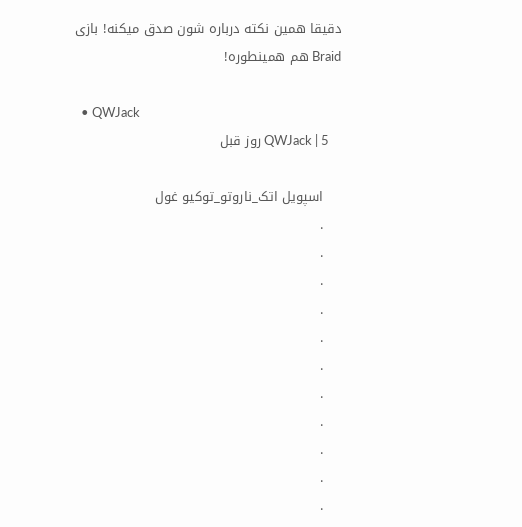دقیقا همین نکته درباره شون صدق میکنه! بازی Braid هم همینطوره!

  • QWJack
    QWJack | 5 روز قبل

    اسپویل اتک_ناروتو_توکیو غول
    .
    .
    .
    .
    .
    .
    .
    .
    .
    .
    .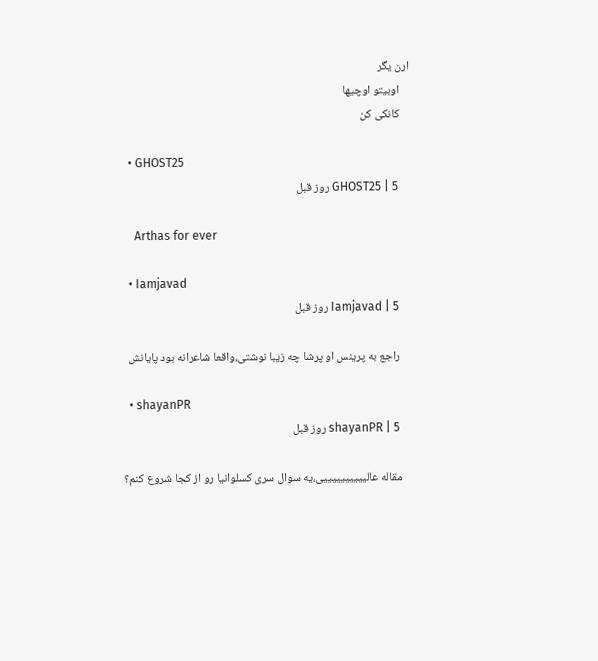ارن یگر
    اوبیتو اوچیها‌
    کانکی کن

  • GHOST25
    GHOST25 | 5 روز قبل

    Arthas for ever

  • Iamjavad
    Iamjavad | 5 روز قبل

    راجع به پرینس او پرشا چه زیبا نوشتی،واقعا شاعرانه بود پایانش

  • shayanPR
    shayanPR | 5 روز قبل

    مقاله عالییییییییییی،یه سوال سری کسلوانیا رو از کجا شروع کنم؟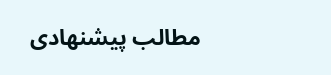مطالب پیشنهادی